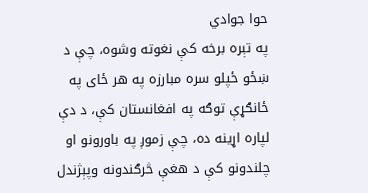حوا جوادي
په تېره برخه کې نغوته وشوه، چې د ښځو ځپلو سره مبارزه په هر ځای په ځانګړې توګه په افغانستان کې، د دې لپاره اړینه ده، چې زموږ په باورونو او چلندونو کې د هغې څرګندونه وپېژندل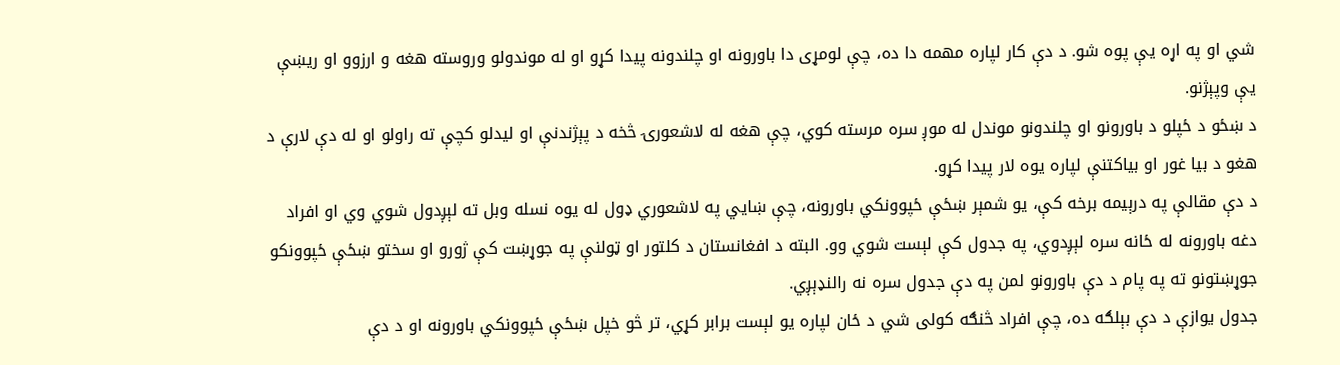شي او په اړه یې پوه شو. د دې کار لپاره مهمه دا ده، چې لومړی دا باورونه او چلندونه پیدا کړو او له موندولو وروسته هغه و ارزوو او ریښې یې وپېژنو.
د ښځو د ځپلو د باورونو او چلندونو موندل له موږ سره مرسته کوي، چې هغه له لاشعورۍ څخه د پېژندنې او لیدلو کچې ته راولو او له دې لارې د هغو د بیا غور او بیاکتنې لپاره یوه لار پیدا کړو.
د دې مقالې په درېیمه برخه کې، یو شمېر ښځې ځپوونکي باورونه، چې ښايي په لاشعوري ډول له یوه نسله وبل ته لېږدول شوي وي او افراد دغه باورونه له ځانه سره لېږدوي، په جدول کې لېست شوي وو. البته د افغانستان د کلتور او ټولنې په جوړښت کې ژورو او سختو ښځې ځپوونکو جوړښتونو ته په پام د دې باورونو لمن په دې جدول سره نه رالنډېږي.
جدول یوازې د دې بېلګه ده، چې افراد څنګه کولی شي د ځان لپاره یو لېست برابر کړي، تر څو خپل ښځې ځپوونکي باورونه او د دې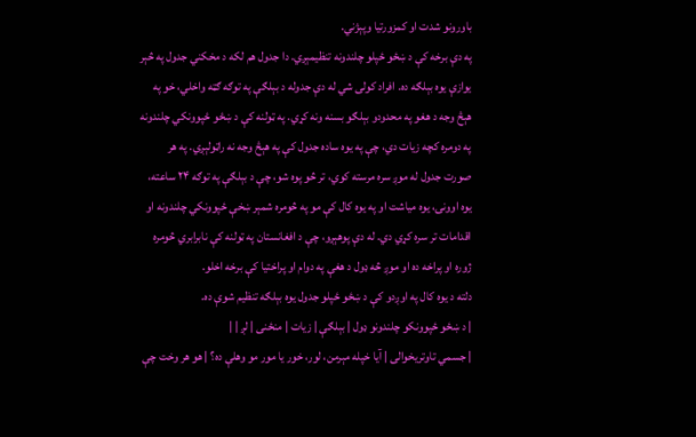باورونو شدت او کمزورتیا وپېژني.
په دې برخه کې د ښځو ځپلو چلندونه تنظیمېږي. دا جدول هم لکه د مخکني جدول په څېر یوازې یوه بېلګه ده. افراد کولی شي له دې جدوله د بېلګې په توګه ګټه واخلي، خو په هېڅ وجه د هغو په محدودو بېلګو بسنه ونه کړي. په ټولنه کې د ښځو ځپوونکي چلندونه په دومره کچه زیات دي، چې په یوه ساده جدول کې په هېڅ وجه نه راټولېږي. په هر صورت جدول له موږ سره مرسته کوي، تر څو پوه شو، چې د بېلګې په توګه ۲۴ ساعته، یوه اوونۍ، یوه میاشت او په یوه کال کې مو په څومره شمېر ښخې ځپوونکي چلندونه او اقدامات تر سره کړي دي. له دې پوهېږو، چې د افغانستان په ټولنه کې نابرابري څومره ژوره او پراخه ده او موږ څه ډول د هغې په دوام او پراختیا کې برخه اخلو.
دلته د یوه کال په اوږدو کې د ښځو ځپلو جدول یوه بېلګه تنظیم شوې ده.
| د ښځو ځپوونکو چلندونو ډول | بېلګې | زیات | منځنی | لږ | |
| جسمي تاوتریخوالی | آیا خپله مېرمن، لور، خور یا مور مو وهلې ده؟ | هو هر وخت چې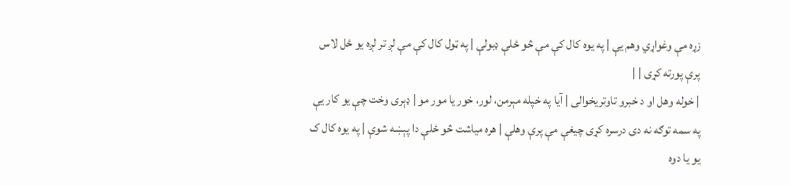زړه مې وغواړي وهم یې | په یوه کال کې مې څو ځلې ډبولې | په ټول کال کې مې لږ تر لږه یو ځل لاس پرې پورته کړی | |
| خوله وهل او د خبرو تاوتریخوالی | آیا په خپله مېرمن، لور، خور یا مور مو | ډېری وخت چې یو کار یې په سمه توګه نه دی درسره کړی چیغې مې پرې وهلې | هره میاشت څو ځلې دا پېښه شوې | په یوه کال ک یو یا دوه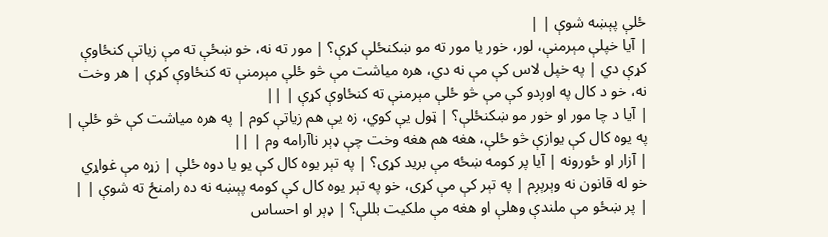ځلې پېښه شوې | |
| آیا خپلې مېرمنې، لور، خور یا مور ته مو ښکنځلې کړې؟ | مور ته نه، خو ښځې ته مې زیاتې کنځاوې کړې دي | په خپل لاس کې مې نه دي، هره میاشت مې څو ځلې مېرمنې ته کنځاوې کړې | هر وخت نه، خو د کال په اوږدو کې مې څو ځلې مېرمنې ته کنځاوې کړې | ||
| آیا د چا مور او خور مو ښکنځلې؟ | ټول یې کوي، زه یې هم زیاتې کوم | په هره میاشت کې څو ځلې | په یوه کال کې یوازې څو ځلې، هغه هم هغه وخت چې ډېر ناآرامه وم | ||
| آزار او ځورونه | آیا پر کومه ښځه مې برید کړی؟ | په تېر یوه کال کې یو یا دوه ځلې | زړه مې غواړي خو له قانون نه وېرېږم | په تېر کې مې کړی، خو په تېر یوه کال کې کومه پېښه نه ده رامنځ ته شوې | |
| پر ښځو مې ملندې وهلې او هغه مې ملکیت بللې؟ | ډېر او احساس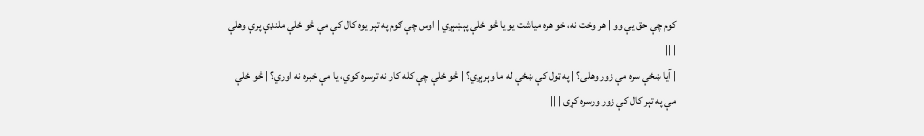کوم چې حق یې وو | هر وخت نه، خو هره میاشت یو یا څو ځلې پېښېږي | اوس چې ګوم په تېر یوه کال کې مې څو ځلې ملنډې پرې وهلې | ||
| آیا ښځې سره مې زور وهلی؟ | په ټول کې ښځې له ما وېرېږي؟ | څو ځلې چې کله کار نه ترسره کوي، یا مې خبره نه اوري؟ | څو ځلې مې په تېر کال کې زور ورسره کړی | ||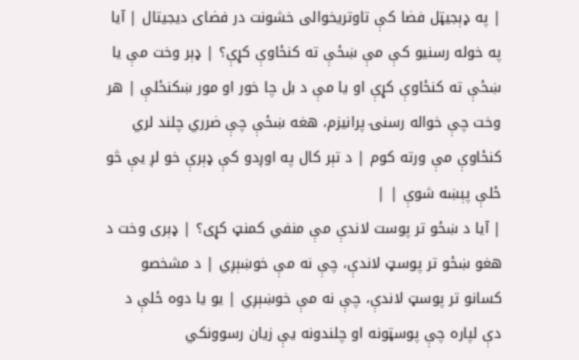| په ډېجیټل فضا کې تاوتریخوالی خشونت در فضای دیجیتال | آیا په خوله رسنیو کې مې ښځې ته کنځاوې کړې؟ | ډېر وخت مې یا ښځې ته کنځاوې کړې او یا مې د بل چا خور او مور ښکنځلې | هر وخت چې خواله رسنۍ پرانیزم، هغه ښځې چې ضرري چلند لري کنځاوې مې ورته کوم | د تېر کال په اوږدو کې ډېرې خو لږ یې څو ځلې پېښه شوې | |
| آیا د ښځو تر پوست لاندې مې منفي کمنټ کړی؟ | ډېری وخت د هغو ښځو تر پوسټ لاندې، چې نه مې خوښېږي | د مشخصو کسانو تر پوسټ لاندې، چې نه مې خوښېږي | یو یا دوه ځلې د دې لپاره چې پوسټونه او چلندونه یې زیان رسوونکي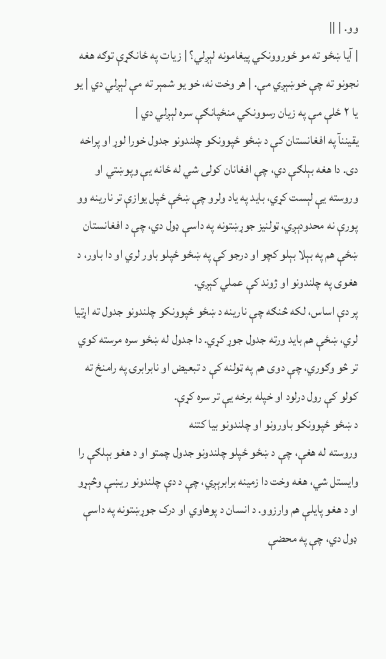وو. | ||
| آیا ښځو ته مو ځوروونکي پیغامونه لېږلي؟ | زیات په ځانګړې توګه هغه نجونو ته چې خوښېږي مې. | هر وخت نه، خو یو شمېر ته مې لېږلي دي | یو یا ۲ ځلې مې په زیان رسوونکي منځپانګې سره لېږلي دي |
یقیننآ په افغانستان کې د ښځو ځپوونکو چلندونو جدول خورا لوړ او پراخه دی. دا هغه بېلګې دي، چې افغانان کولی شي له ځانه یې وپوښتي او وروسته یې لېست کړي، باید په یاد ولرو چې ښځې ځپل یوازې تر نارینه وو پورې نه محدودېږي، ټولنیز جوړښتونه په داسې ډول دي، چې د افغانستان ښځې هم په بېلا بېلو کچو او درجو کې په ښځو ځپلو باور لري او دا باور، د هغوی په چلندونو او ژوند کې عملي کېږي.
پر دې اساس، لکه څنګه چې نارینه د ښځو ځپوونکو چلندونو جدول ته اړتیا لري، ښځې هم باید ورته جدول جوړ کړي. دا جدول له ښځو سره مرسته کوي تر څو وګوري، چې دوی هم په ټولنه کې د تبعیض او نابرابرۍ په رامنځ ته کولو کې رول درلود او خپله برخه یې تر سره کړې.
د ښځو ځپوونکو باورونو او چلندونو بیا کتنه
وروسته له هغې، چې د ښځو ځپلو چلندونو جدول چمتو او د هغو بېلګې را وایستل شي، هغه وخت دا زمینه برابرېږي، چې د دې چلندونو ریښې وڅېړو او د هغو پایلې هم وارزوو. د انسان د پوهاوي او درک جوړښتونه په داسې ډول دي، چې په محضې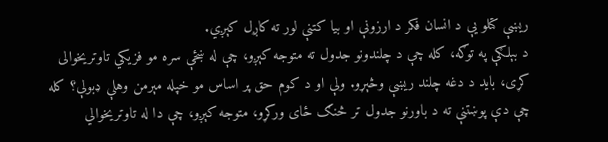ریښې کتلو یې د انسان فکر د ارزونې او بیا کتنې لور ته کاږل کېږي.
د بېلګې په توګه، کله چې د چلندونو جدول ته متوجه کېږو، چې له ښځې سره مو فزیکي تاوتریخوالی کړی، باید د دغه چلند ریښې وڅېړو. ولې او د کوم حق پر اساس مو خپله مېرمن وهلې ډبولې؟ کله چې دې پوښتنې ته د باورنو جدول تر څنګ ځای ورکړو، متوجه کېږو، چې دا له تاوتریخوالي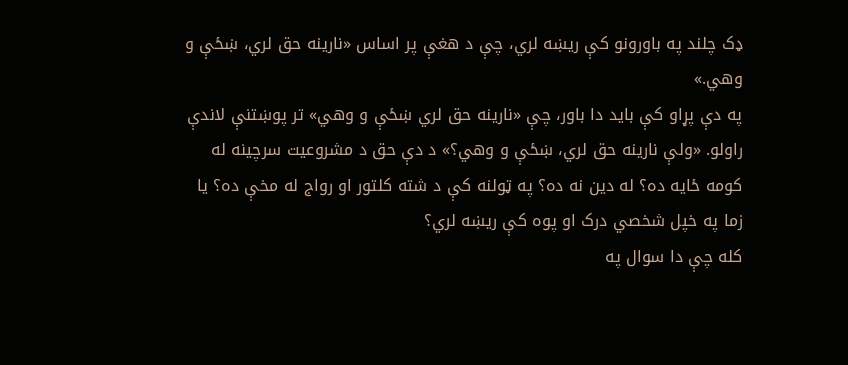ډک چلند په باورونو کې ریښه لري، چې د هغې پر اساس «نارینه حق لري، ښځې و وهي.»
په دې پړاو کې باید دا باور، چې «نارینه حق لري ښځې و وهي» تر پوښتنې لاندې راولو. «ولې نارینه حق لري، ښځې و وهي؟» د دې حق د مشروعیت سرچینه له کومه ځایه ده؟ له دین نه ده؟ په ټولنه کې د شته کلتور او رواج له مخې ده؟ یا زما په خپل شخصي درک او پوه کې ریښه لري؟
کله چې دا سوال په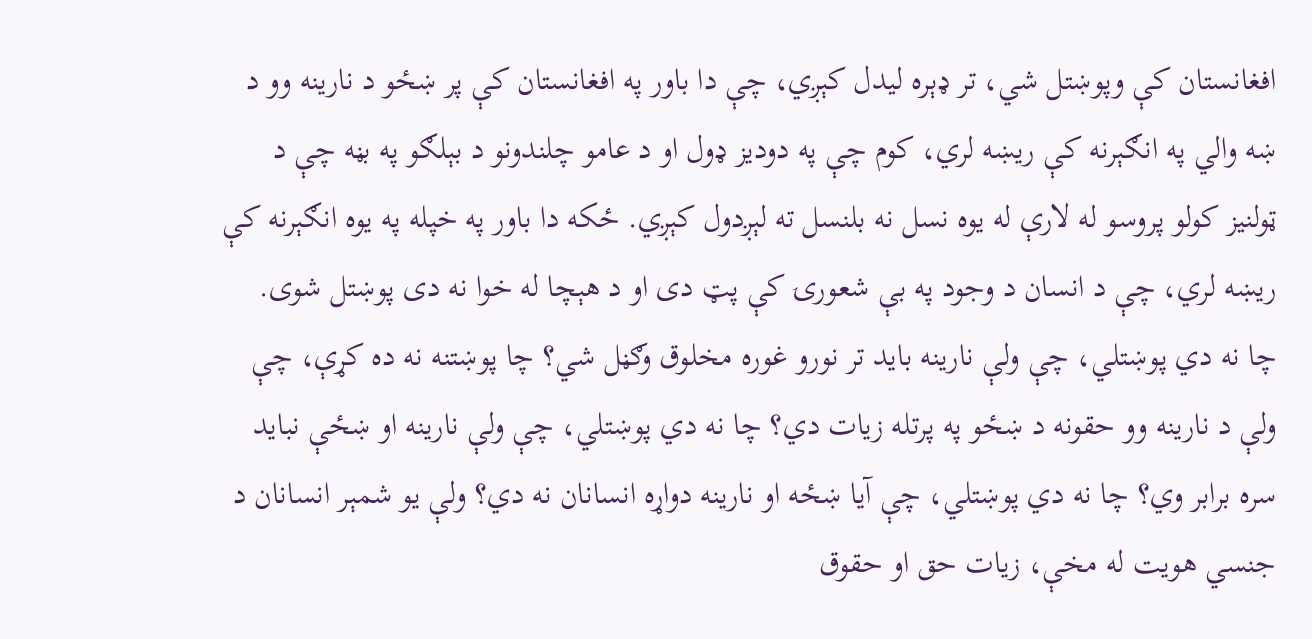افغانستان کې وپوښتل شي، تر ډېره لیدل کېږي، چې دا باور په افغانستان کې پر ښځو د نارینه وو د ښه والي په انګېرنه کې ریښه لري، کوم چې په دودیز ډول او د عامو چلندونو د بېلګو په بڼه چې د ټولنیز کولو پروسو له لارې له یوه نسل نه بلنسل ته لېږدول کېږي. ځکه دا باور په خپله په یوه انګېرنه کې ریښه لري، چې د انسان د وجود په بې شعورۍ کې پټ دی او د هېچا له خوا نه دی پوښتل شوی.
چا نه دي پوښتلي، چې ولې نارینه باید تر نورو غوره مخلوق وګڼل شي؟ چا پوښتنه نه ده کړې، چې ولې د نارینه وو حقونه د ښځو په پرتله زیات دي؟ چا نه دي پوښتلي، چې ولې نارینه او ښځې نباید سره برابر وي؟ چا نه دي پوښتلي، چې آیا ښځه او نارینه دواړه انسانان نه دي؟ ولې یو شمېر انسانان د جنسي هویت له مخې، زیات حق او حقوق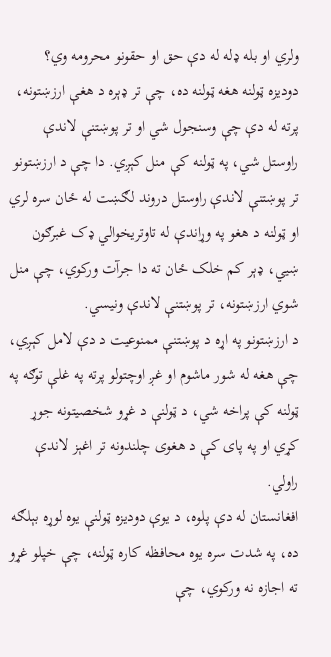ولري او بله ډله له دې حق او حقونو محرومه وي؟
دودیزه ټولنه هغه ټولنه ده، چې تر ډېره د هغې ارزښتونه، پرته له دې چې وسنجول شي او تر پوښتنې لاندې راوستل شي، په ټولنه کې منل کېږي. دا چې د ارزښتونو تر پوښتنې لاندې راوستل دروند لګښت له ځان سره لري او ټولنه د هغو په وړاندې له تاوتریخوالي ډک غبرګون ښيي، ډېر کم خلک ځان ته دا جرآت ورکوي، چې منل شوي ارزښتونه، تر پوښتنې لاندې ونیسي.
د ارزښتونو په اړه د پوښتنې ممنوعیت د دې لامل کېږي، چې هغه له شور ماشوم او غږ اوچتولو پرته په غلې توګه په ټولنه کې پراخه شي، د ټولنې د غړو شخصیتونه جوړ کړي او په پای کې د هغوی چلندونه تر اغېز لاندې راولي.
افغانستان له دې پلوه، د یوې دودیزه ټولنې یوه لوړه بېلګه ده، په شدت سره یوه محافظه کاره ټولنه، چې خپلو غړو ته اجازه نه ورکوي، چې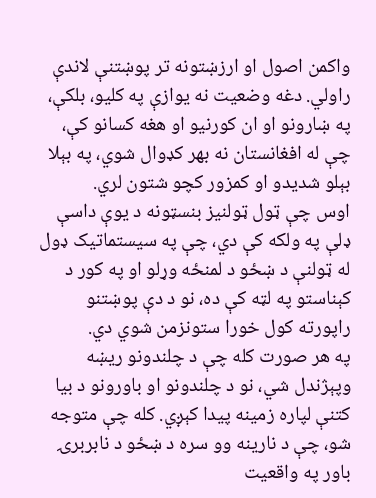واکمن اصول او ارزښتونه تر پوښتنې لاندې راولي. دغه وضعیت نه یوازې په کلیو، بلکې، په ښارونو او ان کورنیو او هغه کسانو کې، چې له افغانستان نه بهر کډوال شوي، په بېلا بېلو شدیدو او کمزور کچو شتون لري.
اوس چې ټول ټولنیز بنسټونه د یوې داسې ډلې په ولکه کې دي، چې په سیستماتیک ډول له ټولنې د ښځو د لمنځه وړلو او په کور د کېناستو په لټه کې ده، نو د دې پوښتنو راپورته کول خورا ستونزمن شوي دي.
په هر صورت کله چې د چلندونو ریښه وپېژندل شي، نو د چلندونو او باورونو د بیا کتنې لپاره زمینه پيدا کېږي. کله چې متوجه شو، چې د نارینه وو سره د ښځو د نابربرۍ باور په واقعیت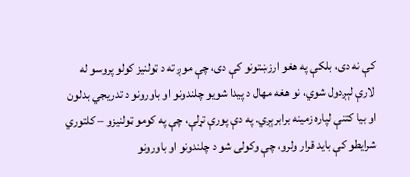کې نه دی، بلکې په هغو ارزښتونو کې دی، چې موږ ته د ټولنیز کولو پروسو له لارې لېږدول شوي، نو هغه مهال د پیدا شویو چلندونو او باورونو د تدریجي بدلون او بیا کتنې لپاره زمینه برابرېږي. په دې پورې تړلې، چې په کومو ټولنیزو – کلتوري شرایطو کې باید قرار ولرو، چې وکولی شو د چلندونو او باورونو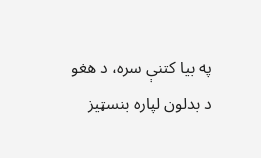په بیا کتنې سره، د هغو د بدلون لپاره بنسټیز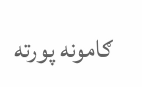ګامونه پورته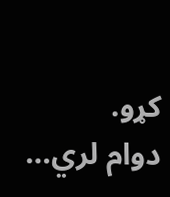کړو.
دوام لري…